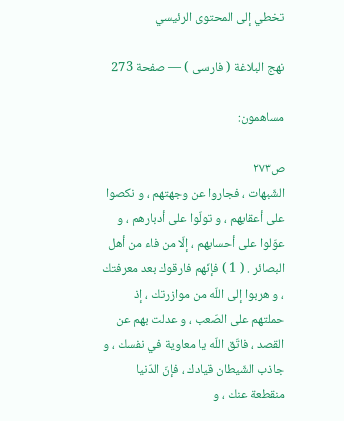تخطي إلى المحتوى الرئيسي

نهج البلاغة ( فارسى ) — صفحة 273

مساهمون:

ص٢٧٣
الشّبهات ، فجاروا عن وجهتهم ، و نكصوا على أعقابهم ، و تولّوا على أدبارهم ، و عوّلوا على أحسابهم ، إلّا من فاء من أهل البصائر . ( 1 ) فإنّهم فارقوك بعد معرفتك ، و هربوا إلى اللّه من موازرتك ، إذ حملتهم على الصّعب ، و عدلت بهم عن القصد ، فاتّق اللّه يا معاوية في نفسك ، و جاذب الشّيطان قيادك ، فإنّ الدّنيا منقطعة عنك ، و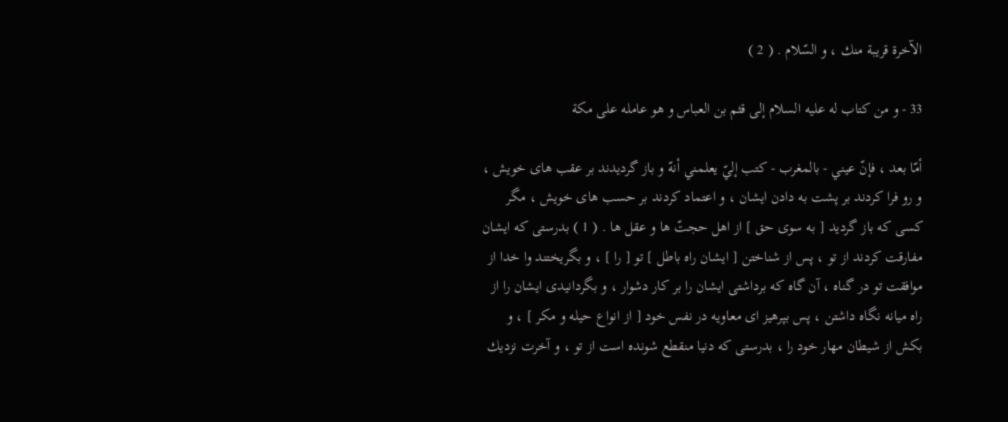الآخرة قريبة منك ، و السّلام . ( 2 )

33 - و من كتاب له عليه السلام إلى قثم بن العباس و هو عامله على مكة

أمّا بعد ، فإنّ عيني - بالمغرب - كتب إليّ يعلمني أنهّ و باز گرديدند بر عقب هاى خويش ، و رو فرا كردند بر پشت به دادن ايشان ، و اعتماد كردند بر حسب هاى خويش ، مگر كسى كه باز گرديد [ به سوى حق ] از اهل حجتّ ها و عقل ها . ( 1 ) بدرستى كه ايشان مفارقت كردند از تو ، پس از شناختن [ ايشان راه باطل ] تو [ را ] ، و بگريختند وا خدا از موافقت تو در گناه ، آن گاه كه برداشتى ايشان را بر كار دشوار ، و بگردانيدى ايشان را از راه ميانه نگاه داشتن ، پس بپرهيز اى معاويه در نفس خود [ از انواع حيله و مكر ] ، و بكش از شيطان مهار خود را ، بدرستى كه دنيا منقطع شونده است از تو ، و آخرت نزديك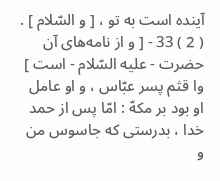آينده است به تو ، [ و السّلام ] . ( 2 ) 33 - [ و از نامه‌هاى آن حضرت - عليه السّلام - است ] وا قثم پسر عبّاس ، و او عامل او بود بر مكهّ : امّا پس از حمد خدا ، بدرستى كه جاسوس من و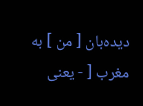ديده‌بان [ من ] به مغرب [ - يعنى